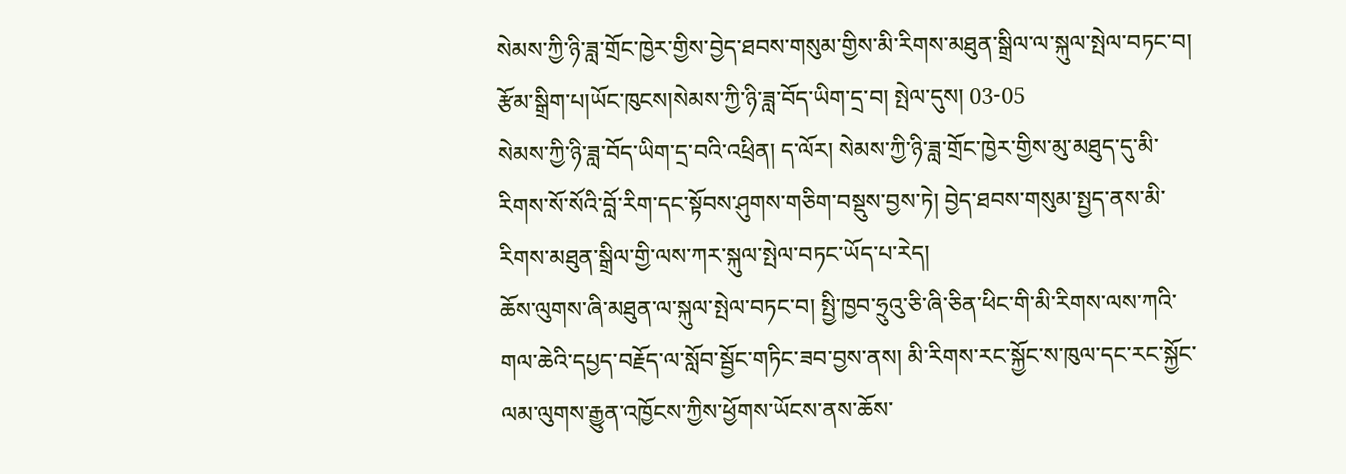སེམས་ཀྱི་ཉི་ཟླ་གྲོང་ཁྱེར་གྱིས་བྱེད་ཐབས་གསུམ་གྱིས་མི་རིགས་མཐུན་སྒྲིལ་ལ་སྐུལ་སྤེལ་བཏང་བ།
རྩོམ་སྒྲིག་པ།ཡོང་ཁུངས།སེམས་ཀྱི་ཉི་ཟླ་བོད་ཡིག་དྲ་བ། སྤེལ་དུས། 03-05
སེམས་ཀྱི་ཉི་ཟླ་བོད་ཡིག་དྲ་བའི་འཕྲིན། ད་ལོར། སེམས་ཀྱི་ཉི་ཟླ་གྲོང་ཁྱེར་གྱིས་མུ་མཐུད་དུ་མི་རིགས་སོ་སོའི་བློ་རིག་དང་སྟོབས་ཤུགས་གཅིག་བསྡུས་བྱས་ཏེ། བྱེད་ཐབས་གསུམ་སྤྱད་ནས་མི་རིགས་མཐུན་སྒྲིལ་གྱི་ལས་ཀར་སྐུལ་སྤེལ་བཏང་ཡོད་པ་རེད།
ཆོས་ལུགས་ཞི་མཐུན་ལ་སྐུལ་སྤེལ་བཏང་བ། སྤྱི་ཁྱབ་ཧྲུའུ་ཅི་ཞི་ཅིན་ཕིང་གི་མི་རིགས་ལས་ཀའི་གལ་ཆེའི་དཔྱད་བརྗོད་ལ་སློབ་སྦྱོང་གཏིང་ཟབ་བྱས་ནས། མི་རིགས་རང་སྐྱོང་ས་ཁུལ་དང་རང་སྐྱོང་ལམ་ལུགས་རྒྱུན་འཁྱོངས་ཀྱིས་ཕྱོགས་ཡོངས་ནས་ཆོས་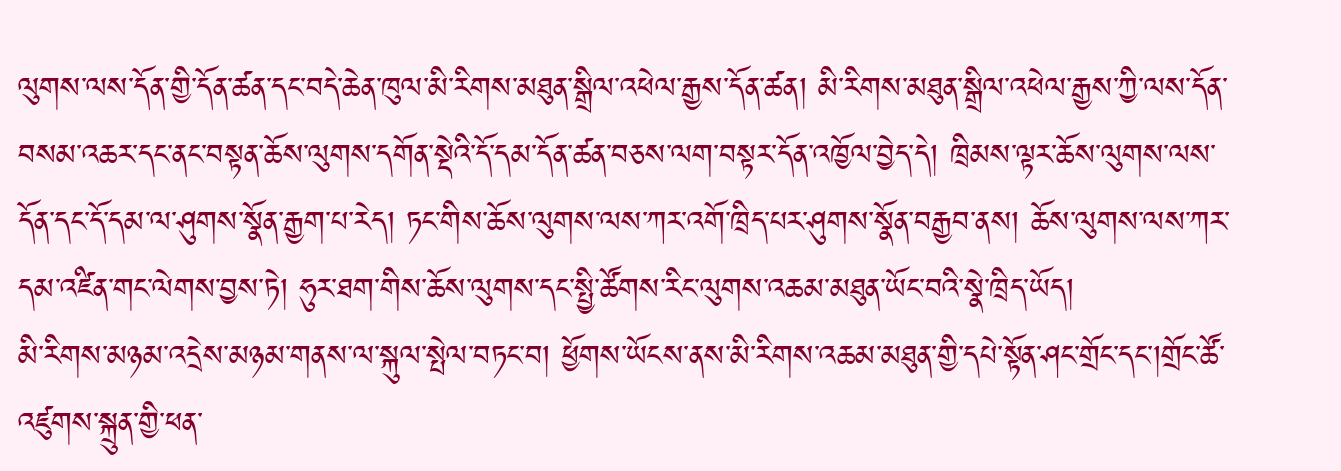ལུགས་ལས་དོན་གྱི་དོན་ཚན་དང་བདེ་ཆེན་ཁུལ་མི་རིགས་མཐུན་སྒྲིལ་འཕེལ་རྒྱས་དོན་ཚན། མི་རིགས་མཐུན་སྒྲིལ་འཕེལ་རྒྱས་ཀྱི་ལས་དོན་བསམ་འཆར་དང་ནང་བསྟན་ཆོས་ལུགས་དགོན་སྡེའི་དོ་དམ་དོན་ཚན་བཅས་ལག་བསྟར་དོན་འཁྱོལ་བྱེད་དེ། ཁྲིམས་ལྟར་ཆོས་ལུགས་ལས་དོན་དང་དོ་དམ་ལ་ཤུགས་སྣོན་རྒྱག་པ་རེད། ཏང་གིས་ཆོས་ལུགས་ལས་ཀར་འགོ་ཁྲིད་པར་ཤུགས་སྣོན་བརྒྱབ་ནས། ཆོས་ལུགས་ལས་ཀར་དམ་འཛིན་གང་ལེགས་བྱས་ཏེ། ཧུར་ཐག་གིས་ཆོས་ལུགས་དང་སྤྱི་ཚོགས་རིང་ལུགས་འཆམ་མཐུན་ཡོང་བའི་སྣེ་ཁྲིད་ཡོད།
མི་རིགས་མཉམ་འདྲེས་མཉམ་གནས་ལ་སྐུལ་སྤེལ་བཏང་བ། ཕྱོགས་ཡོངས་ནས་མི་རིགས་འཆམ་མཐུན་གྱི་དཔེ་སྟོན་ཤང་གྲོང་དང་།གྲོང་ཚོ་འཛུགས་སྐྲུན་གྱི་ཕན་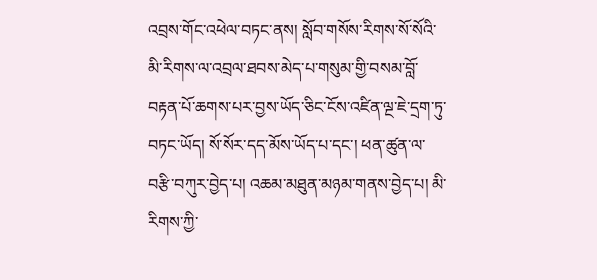འབྲས་གོང་འཕེལ་བཏང་ནས། སློབ་གསོས་རིགས་སོ་སོའི་མི་རིགས་ལ་འབྲལ་ཐབས་མེད་པ་གསུམ་གྱི་བསམ་བློ་བརྟན་པོ་ཆགས་པར་བྱས་ཡོད་ཅིང་ངོས་འཛིན་ལྔ་ཇེ་དྲག་ཏུ་བཏང་ཡོད། སོ་སོར་དད་མོས་ཡོད་པ་དང་། ཕན་ཚུན་ལ་བརྩི་བཀུར་བྱེད་པ། འཆམ་མཐུན་མཉམ་གནས་བྱེད་པ། མི་རིགས་ཀྱི་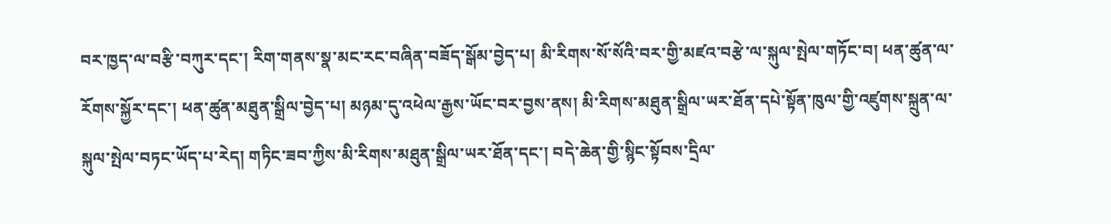བར་ཁྱད་ལ་བརྩི་བཀུར་དང་། རིག་གནས་སྣ་མང་རང་བཞིན་བཟོད་སྒོམ་བྱེད་པ། མི་རིགས་སོ་སོའི་བར་གྱི་མཛའ་བརྩེ་ལ་སྐུལ་སྤེལ་གཏོང་བ། ཕན་ཚུན་ལ་རོགས་སྐྱོར་དང་། ཕན་ཚུན་མཐུན་སྒྲིལ་བྱེད་པ། མཉམ་དུ་འཕེལ་རྒྱས་ཡོང་བར་བྱས་ནས། མི་རིགས་མཐུན་སྒྲིལ་ཡར་ཐོན་དཔེ་སྟོན་ཁུལ་གྱི་འཛུགས་སྐྲུན་ལ་སྐུལ་སྤེལ་བཏང་ཡོད་པ་རེད། གཏིང་ཟབ་ཀྱིས་མི་རིགས་མཐུན་སྒྲིལ་ཡར་ཐོན་དང་། བདེ་ཆེན་གྱི་སྙིང་སྟོབས་དྲིལ་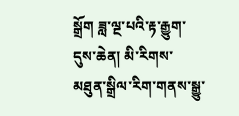སྒྲོག ཟླ་ལྔ་པའི་རྟ་རྒྱུག་དུས་ཆེན། མི་རིགས་མཐུན་སྒྲིལ་རིག་གནས་སྒྱུ་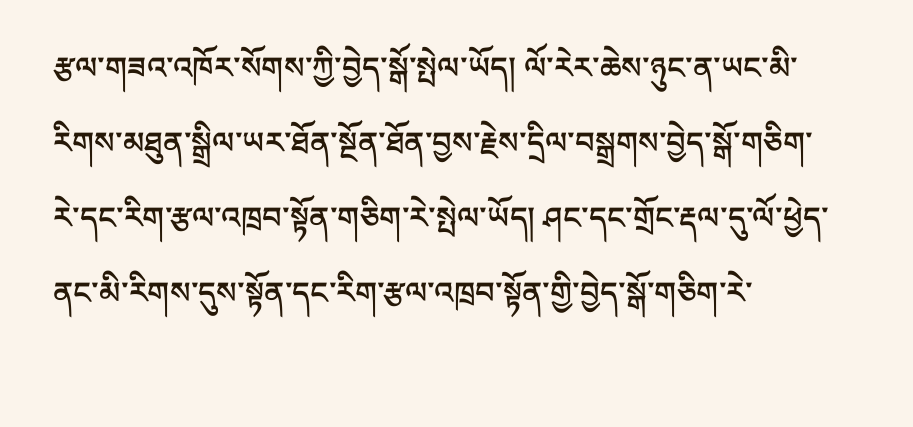རྩལ་གཟའ་འཁོར་སོགས་ཀྱི་བྱེད་སྒོ་སྤེལ་ཡོད། ལོ་རེར་ཆེས་ཉུང་ན་ཡང་མི་རིགས་མཐུན་སྒྲིལ་ཡར་ཐོན་སྔོན་ཐོན་བྱས་རྗེས་དྲིལ་བསྒྲགས་བྱེད་སྒོ་གཅིག་རེ་དང་རིག་རྩལ་འཁྲབ་སྟོན་གཅིག་རེ་སྤེལ་ཡོད། ཤང་དང་གྲོང་རྡལ་དུ་ལོ་ཕྱེད་ནང་མི་རིགས་དུས་སྟོན་དང་རིག་རྩལ་འཁྲབ་སྟོན་གྱི་བྱེད་སྒོ་གཅིག་རེ་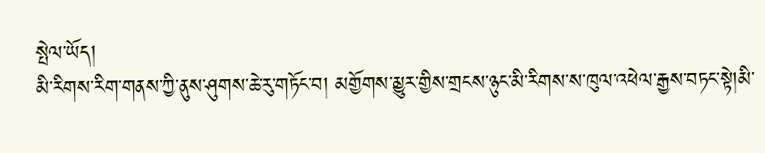སྤེལ་ཡོད།
མི་རིགས་རིག་གནས་ཀྱི་ནུས་ཤུགས་ཆེ་རུ་གཏོང་བ། མགྱོགས་མྱུར་གྱིས་གྲངས་ཉུང་མི་རིགས་ས་ཁུལ་འཕེལ་རྒྱས་བཏང་སྟེ།མི་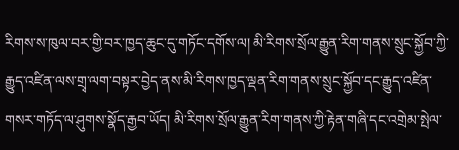རིགས་ས་ཁུལ་བར་གྱི་བར་ཁྱད་ཆུང་དུ་གཏོང་དགོས་ལ། མི་རིགས་སྲོལ་རྒྱུན་རིག་གནས་སྲུང་སྐྱོབ་ཀྱི་རྒྱུད་འཛིན་ལས་གྲྭ་ལག་བསྟར་བྱེད་ནས་མི་རིགས་ཁྱད་ལྡན་རིག་གནས་སྲུང་སྐྱོབ་དང་རྒྱུད་འཛིན་གསར་གཏོད་ལ་ཤུགས་སྣོད་རྒྱབ་ཡོད། མི་རིགས་སྲོལ་རྒྱུན་རིག་གནས་ཀྱི་རྟེན་གཞི་དང་འགྲེམ་སྤེལ་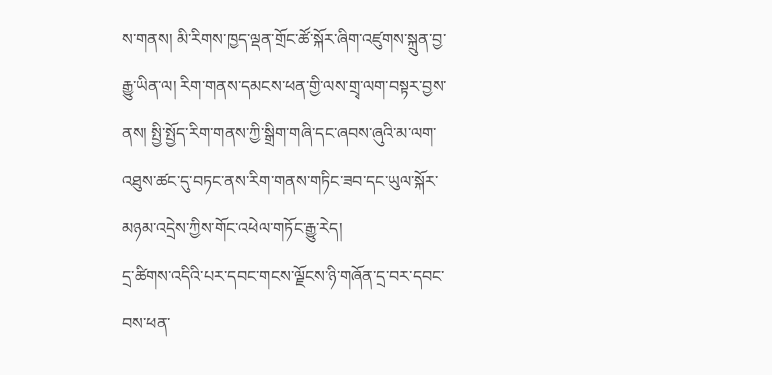ས་གནས། མི་རིགས་ཁྱད་ལྡན་གྲོང་ཚོ་སྐོར་ཞིག་འཛུགས་སྐྲུན་བྱ་རྒྱུ་ཡིན་ལ། རིག་གནས་དམངས་ཕན་གྱི་ལས་གྲྭ་ལག་བསྟར་བྱས་ནས། སྤྱི་སྤྱོད་རིག་གནས་ཀྱི་སྒྲིག་གཞི་དང་ཞབས་ཞུའི་མ་ལག་འཐུས་ཚང་དུ་བཏང་ནས་རིག་གནས་གཏིང་ཟབ་དང་ཡུལ་སྐོར་མཉམ་འདྲེས་ཀྱིས་གོང་འཕེལ་གཏོང་རྒྱུ་རེད།
དྲ་ཚིགས་འདིའི་པར་དབང་གངས་ལྗོངས་ཉི་གཞོན་དྲ་བར་དབང་བས་ཕན་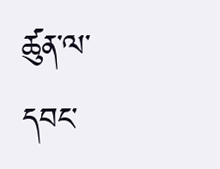ཚུན་ལ་དབང་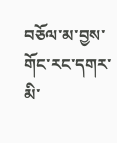བཅོལ་མ་བྱས་གོང་རང་དགར་མི་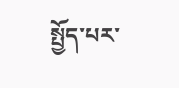སྤྱོད་པར་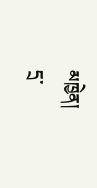མཁྱེན།
དྲ་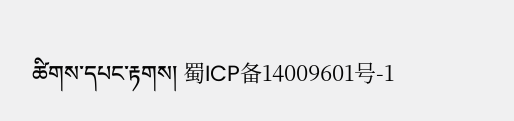ཚིགས་དཔང་རྟགས། 蜀ICP备14009601号-1